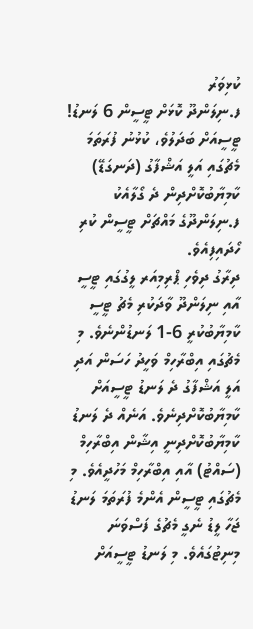ކުޅިވަރު
ފ.ނިލަންދޫ ކޮޅަށް ޓީސީން 6 ލަނޑު!
ޓީސީއަށް ބަދަލުވެ، ކުޅުނު ފުރަތަމަ މެޗުގައި އަލީ އަޝްފާގު (ދަނގަޑޭ) ކާމިޔާބުކޮށްދިން ދެ ގޯލާއެކު ފ.ނިލަންދޫގެ މައްޗަށް ޓީސީން ކުރި ހޯދައިފިއެވެ.
ދިރާގު ދިވެހި ޕްރިމިއަރ ލީގުގައި ޓީސީ އާއި ނިލަންދޫ ވާދަކުރި މެޗު ޓީސީ ކާމިޔާބުކުރީ 6-1 ލަނޑުންނެވެ. މި މެޗުގައި އިބްރާހިމް ވަހީދު ހަސަން އަދި އަލީ އަޝްފާގު ދެ ލަނޑު ޓީސީއަށް ކާމިޔާބުކޮށްދިނެވެ. އަނެއް ދެ ލަނޑު ކާމިޔާބުކޮށްދިނީ އިޝާން އިބްރާހިމް (ސައްޓު) އާއި އިބްރާހިމް މަހުދީއެވެ. މި މެޗުގައި ޓީސީން އެންމެ ފުރަތަމަ ލަނޑު ޖަހާ ލީޑު ނެގީ މެޗުގެ ފަސްވަނަ މިނިޓުގައެވެ. މި ލަނޑު ޓީސީއަށް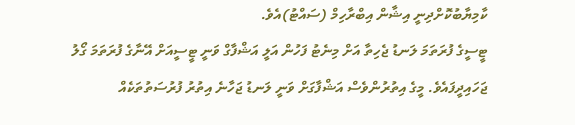ކާމިޔާބުކޮށްދިނީ އިޝާން އިބްރާހިމް (ސައްޓު)އެވެ.
ޓީސީގެ ފުރަތަމަ ލަނޑު ޖެހިތާ އަށް މިނެޓު ފަހުން އަލީ އަޝްފާގް ވަނީ ޓީސީއަށް އޭނާގެ ފުރަތަމަ ގޯލު ޖަހައިދީފައެވެ. މީގެ އިތުރުންވެސް އަޝްފާގަށް ވަނީ ލަނޑު ޖަހާނެ އިތުރު ފުރުސަތުތަކެއް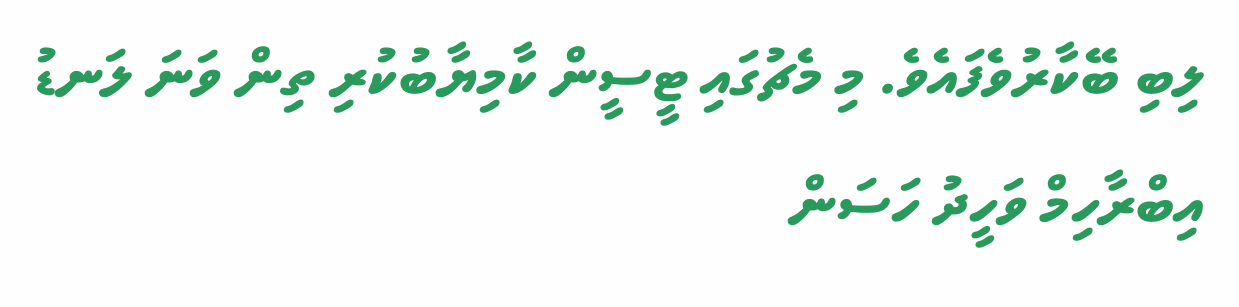ލިބި ބޭކާރުވެފައެވެ. މި މެޗުގައި ޓީސީން ކާމިޔާބުކުރި ތިން ވަނަ ލަނޑު އިބްރާހިމް ވަހީދު ހަސަން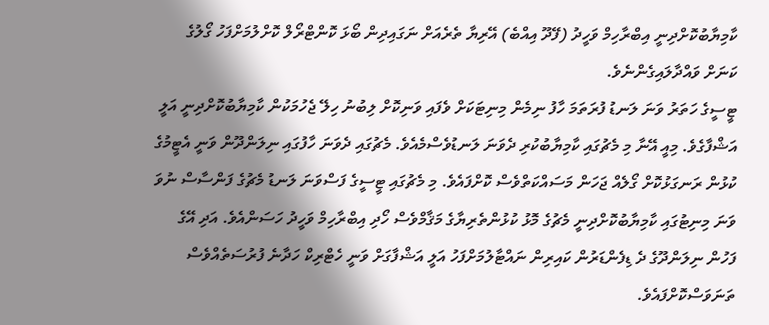ކާމިޔާބުކޮށްދިނީ އިބްރާހިމް ވަހީދު (ފޭދޫ އިއްބެ) އޭރިޔާ ތެރެއަށް ނަގައިދިން ބޯޅަ ކޮންޓްރޯލް ކޮށްލުމަށްފަހު ގޯލުގެ ކަނަށް ވައްދާލައިގެންނެވެ.
ޓީސީގެ ހަތަރު ވަނަ ލަނޑު ފުރަތަމަ ހާފު ނިމެން މިނިޓަކަށް ވެފައި ވަނިކޮށް ލިބުނު ހިލޭ ޖެހުމަކުން ކާމިޔާބުކޮށްދިނީ އަލީ އަޝްފާގެވެ. މިއީ އޭނާ މި މެޗުގައި ކާމިޔާބުކުރި ދެވަނަ ލަނޑުވެސްމެއެވެ. މެޗުގައި ދެވަނަ ހާފުގައި ނިލަންދޫން ވަނީ އެޓީމުގެ ކުޅުން ރަނގަޅުކޮށް ގޯލެއް ޖަހަން މަސައްކަތްވެސް ކޮށްފައެވެ. މި މެޗުގައި ޓީސީގެ ފަސްވަނަ ލަނޑު މެޗުގެ ފަންސާސް ނުވަ ވަނަ މިނިޓުގައި ކާމިޔާބުކޮށްދިނީ މެޗުގެ މޮޅު ކުޅުންތެރިޔާގެ މަޤާމްވެސް ހޯދި އިބްރާހިމް ވަހީދު ހަސަންއެވެ. އަދި އޭގެ ފަހުން ނިލަންދޫގެ ދެ ޑިފެންޑަރުން ކައިރިން ނައްޓާލުމަށްފަހު އަލީ އަޝްފާގަށް ވަނީ ހެޓްރިކް ހަދާނެ ފުރުސަތެއްވެސް ތަނަވަސްކޮށްފައެވެ.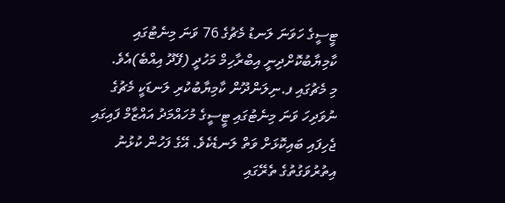ޓީސީގެ ހަވަނަ ލަނޑު މެޗުގެ 76 ވަނަ މިނެޓުގައި ކާމިޔާބުކޮށްދިނީ އިބްރާހިމް މަހުދީ (ފޭދޫ އިއްބެ)އެވެ.
މި މެޗުގައި ފ.ނިލަންދޫން ކާމިޔާބުކުރި ލަނޑަކީ މެޗުގެ ނުވަދިހަ ވަނަ މިނެޓުގައި ޓީސީގެ މުހައްމަދު އައްޒާމް ފައިގައި ޖެހިފައި ބައިކޮޅަށް ވަތް ލަނޑެކެވެ. އޭގެ ފަހުން ކުޅުނު އިތުރުވަގުތުގެ ތެރޭގައި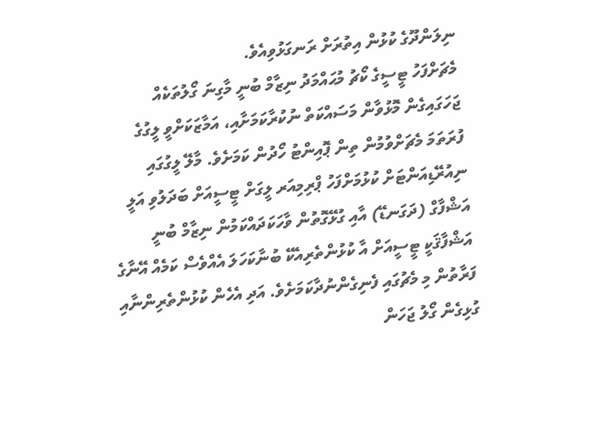ނިލަންދޫގެ ކުޅުން އިތުރަށް ރަނގަޅުވިއެވެ.
މެޗަށްފަހު ޓީސީގެ ކޯޗު މުޙައްމަދު ނިޒާމް ބުނީ މާގިނަ ގޯލުތަކެއް ޖަހަގައިގެން މޮޅުވާން މަސައްކަތް ނުކުރާކަމަށާއި، އަމާޒަކަށްވީ ލީގުގެ ފުރަތަމަ މެޗަށްވުމުން ތިން ޕޮއިންޓު ހޯދުން ކަމަށެވެ. މާލޭ ލީގުގައި ނިއުރޭޑިއަންޓަށް ކުޅުމަށްފަހު ޕްރިމިއަރ ލީގަށް ޓީސީއަށް ބަދަލުވި އަލީ އަޝްފާގް (ދަގަނޑޭ) އާއި ގުޅޭގޮތުން ވާހަކަދައްކަމުން ނިޒާމް ބުނީ އަޝްފާޤަކީ ޓީސީއަށް އާ ކުޅުންތެރިއެކޭ ބުނާކަހަލަ އެއްވެސް ކަމެއް އޭނާގެ ފަރާތުން މި މެޗުގައި ފެނިގެންނުދާކަމަށެވެ. އަދި އެހެން ކުޅުންތެރިންނާއި ގުޅިގެން ގޯލު ޖަހަން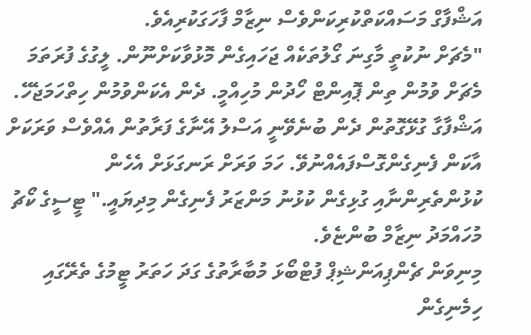އަޝްފާގް މަސައްކަތްކުރިކަންވެސް ނިޒާމް ފާހަގަކުރިއެވެ.
"މެޗަށް ނުކުތީ މާގިނަ ގޯލުތަކެއް ޖަހައިގެން މޮޅުވާކަށްނޫން. ލީގުގެ ފުރަތަމަ މެޗަށް ވުމުން ތިން ޕޮއިންޓް ހޯދުން މުހިއްމީ. ދެން އެކަންވުމުން ހިތްހަމަޖެހޭ. އަޝްފާގާ ގުޅޭގޮތުން ދެން ބުނެވޭނީ އަސްލު އޭނާގެ ފަރާތުން އެއްވެސް ވަރަކަށް އާކަން ފެނިގެންގޮސްފައެއްނުވޭ. ހަމަ ވަރަށް ރަނގަޅަށް އެހެން ކުޅުންތެރިންނާއި ގުޅިގެން ކުޅުނު މަންޒަރު ފެނިގެން މިދިޔައީ." ޓީސީގެ ކޯޗު މުހައްމަދު ނިޒާމް ބުންޏެވެ.
މިނިވަން ޗެންޕިއަންޝިޕް ފުޓްބޯޅަ މުބާރާތުގެ ގަދަ ހަތަރު ޓީމުގެ ތެރޭގައި ހިމެނިގެން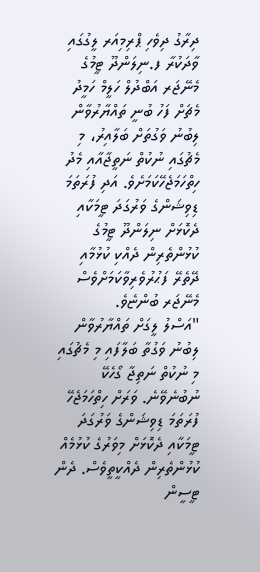ދިރާގު ދިވެހި ޕްރިމިއަރ ލީގުގައި ވާދަކުރާ ފ.ނިލަންދޫ ޓީމުގެ މެނޭޖަރ އަބްދުލް ހަލީމް ހަމީދު މެޗަށް ފަހު ބުނީ ތައްޔާރުވާން ލިބުނު ވަގުތަށް ބަލާއިރު، މި މެޗުގައި ނުކުތް ނަތީޖާއާއި މެދު ހިތްހަމަޖެހޭކަމަށެވެ. އަދި ފުރަތަމަ ޑިވިޝަންގެ ވަރުގަދަ ޓީމަކާއި ދެކޮޅަށް ނިލަންދޫ ޓީމުގެ ކުޅުންތެރިން ދެއްކި ކުޅުމާއި ދޭތެރޭ ފަޙުރުވެރިވާކަމަށްވެސް މެނޭޖަރ ބުންޏެވެ.
"އަސްލު ލީގަށް ތައްޔާރުވާން ލިބުނު ވަގުތާ ބަލާފައި މި މެޗުގައި މި ނުކުތް ނަތިޖާ ގޯހެކޭ ނުބުނެވޭނެ. ވަރަށް ހިތްހަމަޖެހޭ ފުރަތަމަ ޑިވިޝަންގެ ވަރުގަދަ ޓީމަކާއި ދެކޮޅަށް މިވަރުގެ ކުޅުމެއް ކުޅުންތެރިން ދެއްކީތީވެސް. ދެން ޓީސީން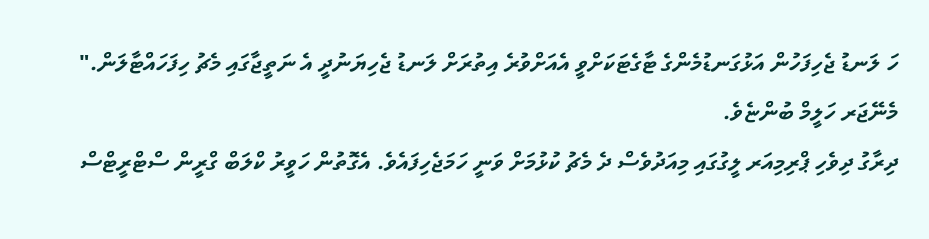ހަ ލަނޑު ޖެހިފަހުން އަޅުގަނޑުމެންގެ ޓާގެޓަކަށްވީ އެއަށްވުރެ އިތުރަށް ލަނޑު ޖެހިޔަނުދީ އެ ނަތީޖާގައި މެޗު ހިފަހައްޓާލަން." މެނޭޖަރ ހަލީމް ބުންޏެވެ.
ދިރާގު ދިވެހި ޕްރިމިއަރ ލީގުގައި މިއަދުވެސް ދެ މެޗު ކުޅުމަށް ވަނީ ހަމަޖެހިފައެވެ. އެގޮތުން ހަވީރު ކްލަބް ގްރީން ސްޓްރީޓްސް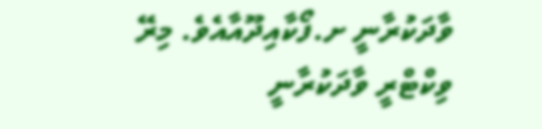ވާދަކުރާނީ ށ.ފޯކާއިދޫއާއެވެ. މިރޭ ވިކްޓްރީ ވާދަކުރާނީ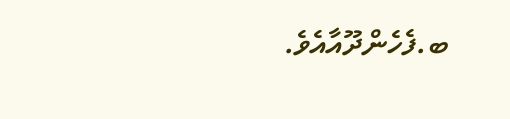ބ.ފެހެންދޫއާއެވެ.